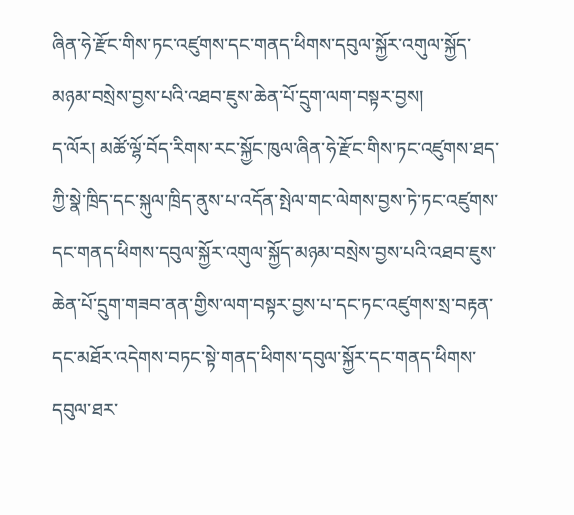ཞིན་ཧེ་རྫོང་གིས་ཏང་འཛུགས་དང་གནད་ཕིགས་དབུལ་སྐྱོར་འགུལ་སྐྱོད་མཉམ་བསྲེས་བྱས་པའི་འཐབ་ཇུས་ཆེན་པོ་དྲུག་ལག་བསྟར་བྱས།
ད་ལོར། མཚོ་ལྷོ་བོད་རིགས་རང་སྐྱོང་ཁུལ་ཞིན་ཧེ་རྫོང་གིས་ཏང་འཛུགས་ཐད་ཀྱི་སྣེ་ཁྲིད་དང་སྐུལ་ཁྲིད་ནུས་པ་འདོན་སྤེལ་གང་ལེགས་བྱས་ཏེ་ཏང་འཛུགས་དང་གནད་ཕིགས་དབུལ་སྐྱོར་འགུལ་སྐྱོད་མཉམ་བསྲེས་བྱས་པའི་འཐབ་ཇུས་ཆེན་པོ་དྲུག་གཟབ་ནན་གྱིས་ལག་བསྟར་བྱས་པ་དང་ཏང་འཛུགས་སྲ་བརྟན་དང་མཐོར་འདེགས་བཏང་སྟེ་གནད་ཕིགས་དབུལ་སྐྱོར་དང་གནད་ཕིགས་དབུལ་ཐར་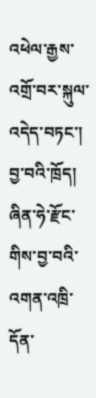འཕེལ་རྒྱས་འགྲོ་བར་སྐུལ་འདེད་བཏང་།
བྱ་བའི་ཁྲོད། ཞིན་ཧེ་རྫོང་གིས་བྱ་བའི་འགན་འཁྲི་དོན་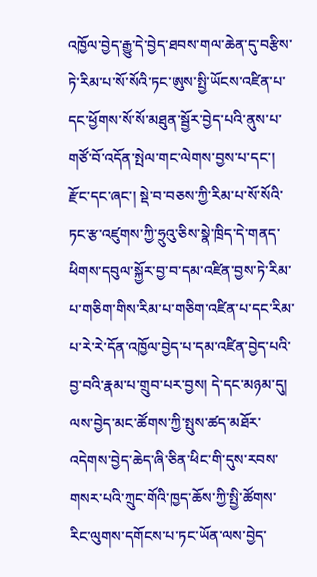འཁྱོལ་བྱེད་རྒྱུ་དེ་བྱེད་ཐབས་གལ་ཆེན་དུ་བརྩིས་ཏེ་རིམ་པ་སོ་སོའི་ཏང་ཨུས་སྤྱི་ཡོངས་འཛིན་པ་དང་ཕྱོགས་སོ་སོ་མཐུན་སྦྱོར་བྱེད་པའི་ནུས་པ་གཙོ་བོ་འདོན་སྤེལ་གང་ལེགས་བྱས་པ་དང་། རྫོང་དང་ཞང་། སྡེ་བ་བཅས་ཀྱི་རིམ་པ་སོ་སོའི་ཏང་རྩ་འཛུགས་ཀྱི་ཧྲུའུ་ཅིས་སྣེ་ཁྲིད་དེ་གནད་ཕིགས་དབུལ་སྐྱོར་བྱ་བ་དམ་འཛིན་བྱས་ཏེ་རིམ་པ་གཅིག་གིས་རིམ་པ་གཅིག་འཛིན་པ་དང་རིམ་པ་རེ་རེ་དོན་འཁྱོལ་བྱེད་པ་དམ་འཛིན་བྱེད་པའི་བྱ་བའི་རྣམ་པ་གྲུབ་པར་བྱས། དེ་དང་མཉམ་དུ། ལས་བྱེད་མང་ཚོགས་ཀྱི་སྤུས་ཚད་མཐོར་འདེགས་བྱེད་ཆེད་ཞི་ཅིན་ཕིང་གི་དུས་རབས་གསར་པའི་ཀྲུང་གོའི་ཁྱད་ཆོས་ཀྱི་སྤྱི་ཚོགས་རིང་ལུགས་དགོངས་པ་ཏང་ཡོན་ལས་བྱེད་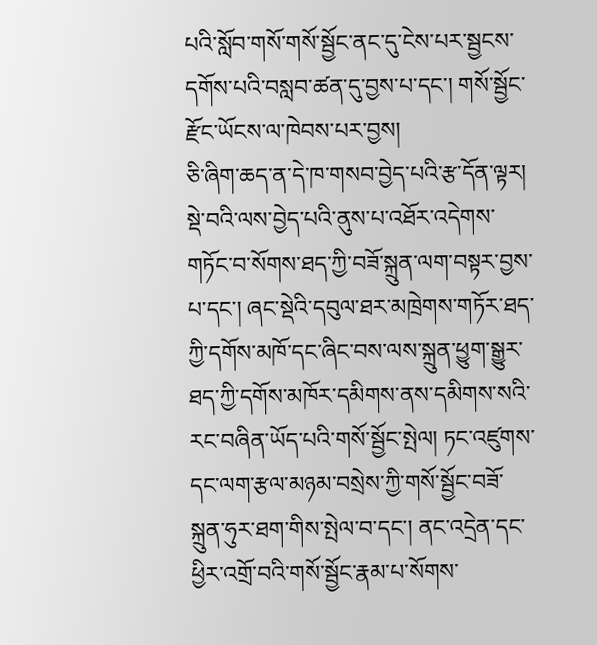པའི་སློབ་གསོ་གསོ་སྦྱོང་ནང་དུ་ངེས་པར་སྦྱངས་དགོས་པའི་བསླབ་ཚན་དུ་བྱས་པ་དང་། གསོ་སྦྱོང་རྫོང་ཡོངས་ལ་ཁེབས་པར་བྱས།
ཅི་ཞིག་ཆད་ན་དེ་ཁ་གསབ་བྱེད་པའི་རྩ་དོན་ལྟར། སྡེ་བའི་ལས་བྱེད་པའི་ནུས་པ་འཐོར་འདེགས་གཏོང་བ་སོགས་ཐད་ཀྱི་བཟོ་སྐྲུན་ལག་བསྟར་བྱས་པ་དང་། ཞང་སྡེའི་དབུལ་ཐར་མཁྲེགས་གཏོར་ཐད་ཀྱི་དགོས་མཁོ་དང་ཞིང་བས་ལས་སྐྲུན་ཕྱུག་སྒྱུར་ཐད་ཀྱི་དགོས་མཁོར་དམིགས་ནས་དམིགས་སའི་རང་བཞིན་ཡོད་པའི་གསོ་སྦྱོང་སྤེལ། ཏང་འཛུགས་དང་ལག་རྩལ་མཉམ་བསྲེས་ཀྱི་གསོ་སྦྱོང་བཟོ་སྐྲུན་ཧུར་ཐག་གིས་སྤེལ་བ་དང་། ནང་འདྲེན་དང་ཕྱིར་འགྲོ་བའི་གསོ་སྦྱོང་རྣམ་པ་སོགས་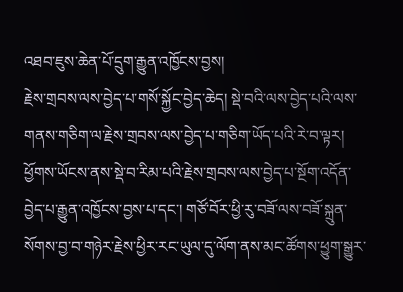འཐབ་ཇུས་ཆེན་པོ་དྲུག་རྒྱུན་འཁྱོངས་བྱས།
རྗེས་གྲབས་ལས་བྱེད་པ་གསོ་སྐྱོང་བྱེད་ཆེད། སྡེ་བའི་ལས་བྱེད་པའི་ལས་གནས་གཅིག་ལ་རྗེས་གྲབས་ལས་བྱེད་པ་གཅིག་ཡོད་པའི་རེ་བ་ལྟར། ཕྱོགས་ཡོངས་ནས་སྡེ་བ་རིམ་པའི་རྗེས་གྲབས་ལས་བྱེད་པ་སྔོག་འདོན་བྱེད་པ་རྒྱུན་འཁྱོངས་བྱས་པ་དང་། གཙོ་བོར་ཕྱི་རུ་བཟོ་ལས་བཟོ་སྐྲུན་སོགས་བྱ་བ་གཉེར་རྗེས་ཕྱིར་རང་ཡུལ་དུ་ལོག་ནས་མང་ཚོགས་ཕྱུག་སྒྱུར་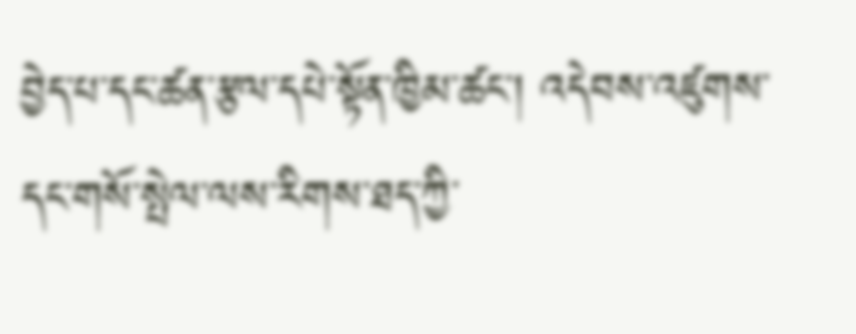བྱེད་པ་དང་ཚན་རྩལ་དཔེ་སྟོན་ཁྱིམ་ཚང་། འདེབས་འཛུགས་དང་གསོ་སྤེལ་ལས་རིགས་ཐད་ཀྱི་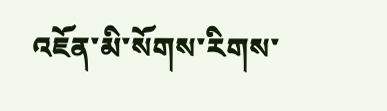འཇོན་མི་སོགས་རིགས་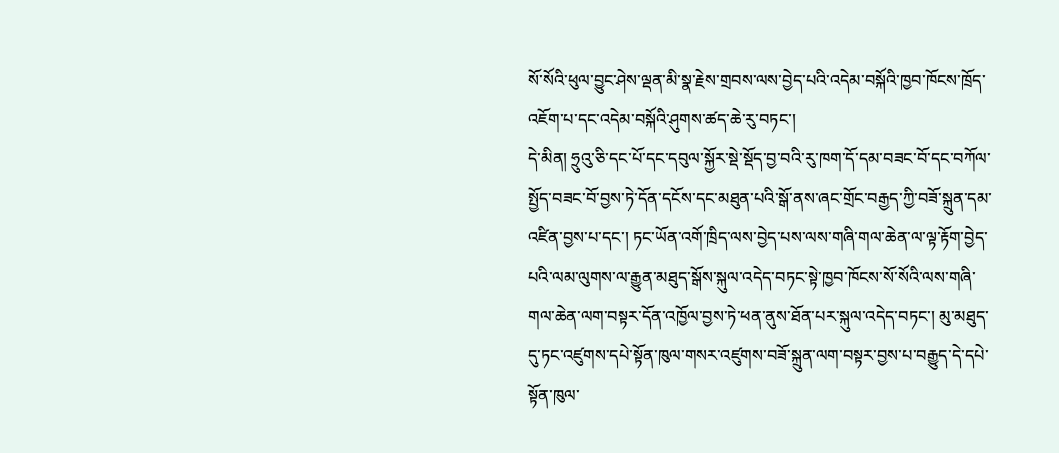སོ་སོའི་ཕུལ་བྱུང་ཤེས་ལྡན་མི་སྣ་རྗེས་གྲབས་ལས་བྱེད་པའི་འདེམ་བསྐོའི་ཁྱབ་ཁོངས་ཁྲོད་འཇོག་པ་དང་འདེམ་བསྐོའི་ཤུགས་ཚད་ཆེ་རུ་བཏང་།
དེ་མིན། ཧྲུའུ་ཅི་དང་པོ་དང་དབུལ་སྐྱོར་སྡེ་སྡོད་བྱ་བའི་རུ་ཁག་དོ་དམ་བཟང་བོ་དང་བཀོལ་སྤྱོད་བཟང་བོ་བྱས་ཏེ་དོན་དངོས་དང་མཐུན་པའི་སྒོ་ནས་ཞང་གྲོང་བརྒྱད་ཀྱི་བཟོ་སྐྲུན་དམ་འཛིན་བྱས་པ་དང་། ཏང་ཡོན་འགོ་ཁྲིད་ལས་བྱེད་པས་ལས་གཞི་གལ་ཆེན་ལ་ལྟ་རྟོག་བྱེད་པའི་ལམ་ལུགས་ལ་རྒྱུན་མཐུད་སྒོས་སྐུལ་འདེད་བཏང་སྟེ་ཁྱབ་ཁོངས་སོ་སོའི་ལས་གཞི་གལ་ཆེན་ལག་བསྟར་དོན་འཁྱོལ་བྱས་ཏེ་ཕན་ནུས་ཐོན་པར་སྐུལ་འདེད་བཏང་། མུ་མཐུད་དུ་ཏང་འཛུགས་དཔེ་སྟོན་ཁུལ་གསར་འཛུགས་བཟོ་སྐྲུན་ལག་བསྟར་བྱས་པ་བརྒྱུད་དེ་དཔེ་སྟོན་ཁུལ་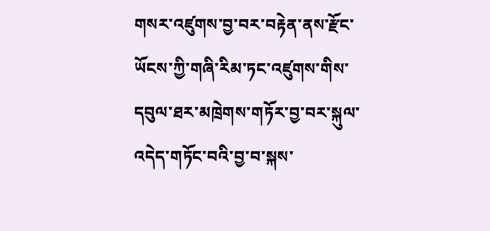གསར་འཛུགས་བྱ་བར་བརྟེན་ནས་རྫོང་ཡོངས་ཀྱི་གཞི་རིམ་ཏང་འཛུགས་གིས་དབུལ་ཐར་མཁྲེགས་གཏོར་བྱ་བར་སྐུལ་འདེད་གཏོང་བའི་བྱ་བ་སྐས་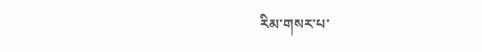རིམ་གསར་པ་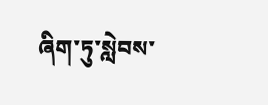ཞིག་ཏུ་སླེབས་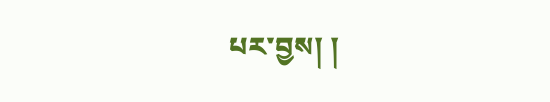པར་བྱས། །